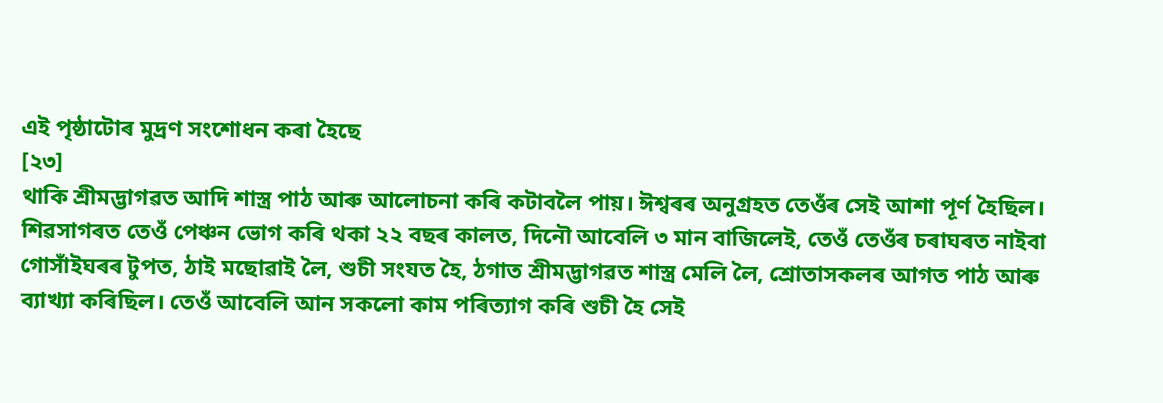এই পৃষ্ঠাটোৰ মুদ্ৰণ সংশোধন কৰা হৈছে
[২৩]
থাকি শ্ৰীমদ্ভাগৱত আদি শাস্ত্ৰ পাঠ আৰু আলোচনা কৰি কটাবলৈ পায়। ঈশ্বৰৰ অনুগ্ৰহত তেওঁৰ সেই আশা পূৰ্ণ হৈছিল। শিৱসাগৰত তেওঁ পেঞ্চন ভোগ কৰি থকা ২২ বছৰ কালত, দিনৌ আবেলি ৩ মান বাজিলেই, তেওঁ তেওঁৰ চৰাঘৰত নাইবা গোসাঁইঘৰৰ টুপত, ঠাই মছোৱাই লৈ, শুচী সংযত হৈ, ঠগাত শ্ৰীমদ্ভাগৱত শাস্ত্ৰ মেলি লৈ, শ্ৰোতাসকলৰ আগত পাঠ আৰু ব্যাখ্যা কৰিছিল। তেওঁ আবেলি আন সকলো কাম পৰিত্যাগ কৰি শুচী হৈ সেই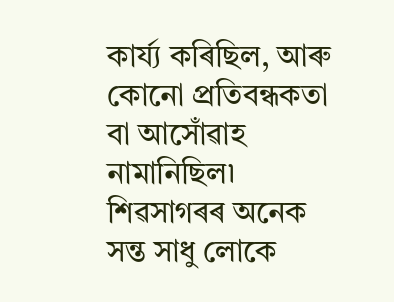কাৰ্য্য কৰিছিল, আৰু কোনো প্ৰতিবন্ধকতা বা আসোঁৱাহ নামানিছিল৷ শিৱসাগৰৰ অনেক সন্ত সাধু লোকে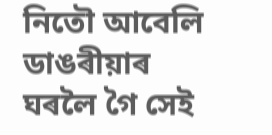নিতৌ আবেলি ডাঙৰীয়াৰ ঘৰলৈ গৈ সেই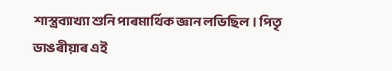শাস্ত্ৰব্যাখ্যা শুনি পাৰমাৰ্থিক জ্ঞান লভিছিল। পিতৃ ডাঙৰীয়াৰ এই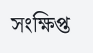সংক্ষিপ্ত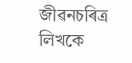জীৱনচৰিত্ৰ লিখকে